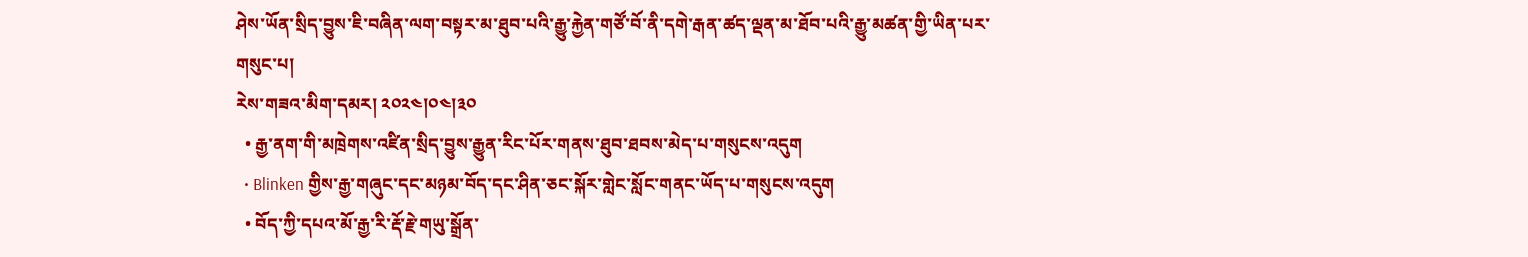ཤེས་ཡོན་སྲིད་བྱུས་ཇི་བཞིན་ལག་བསྟར་མ་ཐུབ་པའི་རྒྱུ་རྐྱེན་གཙོ་བོ་ནི་དགེ་རྒན་ཚད་ལྡན་མ་ཐོབ་པའི་རྒྱུ་མཚན་གྱི་ཡིན་པར་གསུང་པ།
རེས་གཟའ་མིག་དམར། ༢༠༢༤།༠༤།༣༠
  • རྒྱ་ནག་གི་མཁྲེགས་འཛིན་སྲིད་བྱུས་རྒྱུན་རིང་པོར་གནས་ཐུབ་ཐབས་མེད་པ་གསུངས་འདུག
  • Blinken གྱིས་རྒྱ་གཞུང་དང་མཉམ་བོད་དང་ཤིན་ཅང་སྐོར་གླེང་སློང་གནང་ཡོད་པ་གསུངས་འདུག
  • བོད་ཀྱི་དཔའ་མོ་རྒྱ་རི་རྡོ་རྗེ་གཡུ་སྒྲོན་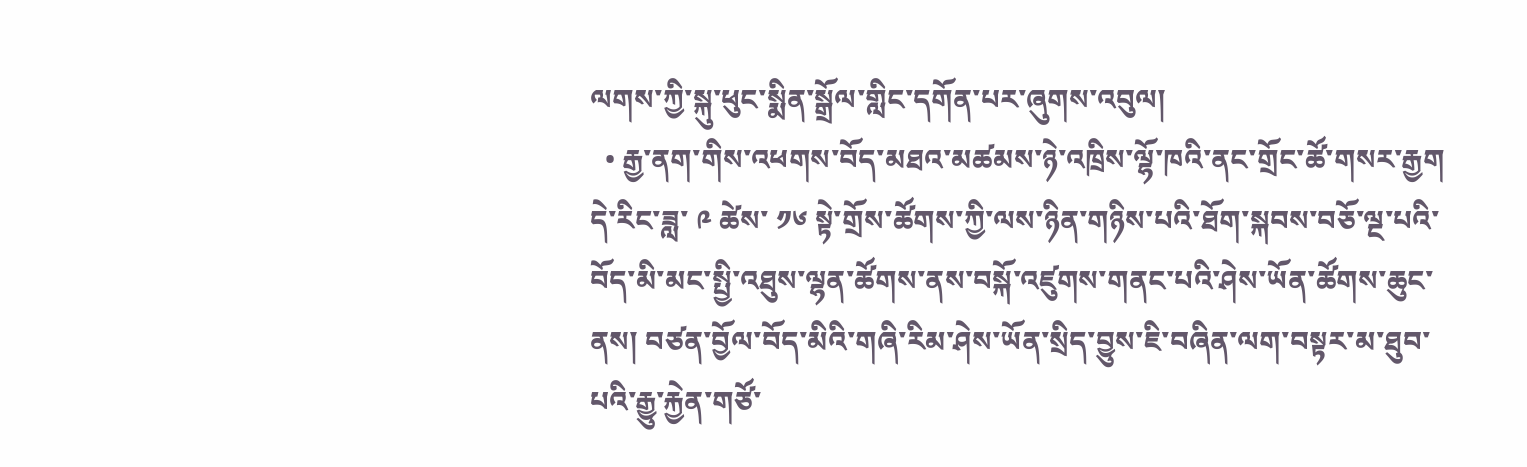ལགས་ཀྱི་སྐུ་ཕུང་སྨིན་སྒྲོལ་གླིང་དགོན་པར་ཞུགས་འབུལ།
  • རྒྱ་ནག་གིས་འཕགས་བོད་མཐའ་མཚམས་ཉེ་འཁྲིས་ལྷོ་ཁའི་ནང་གྲོང་ཚོ་གསར་རྒྱག
དེ་རིང་ཟླ་ ༩ ཚེས་ ༡༦ སྟེ་གྲོས་ཚོགས་ཀྱི་ལས་ཉིན་གཉིས་པའི་ཐོག་སྐབས་བཅོ་ལྔ་པའི་བོད་མི་མང་སྤྱི་འཐུས་ལྷན་ཚོགས་ནས་བསྐོ་འཛུགས་གནང་པའི་ཤེས་ཡོན་ཚོགས་ཆུང་ནས། བཙན་བྱོལ་བོད་མིའི་གཞི་རིམ་ཤེས་ཡོན་སྲིད་བྱུས་ཇི་བཞིན་ལག་བསྟར་མ་ཐུབ་པའི་རྒྱུ་རྐྱེན་གཙོ་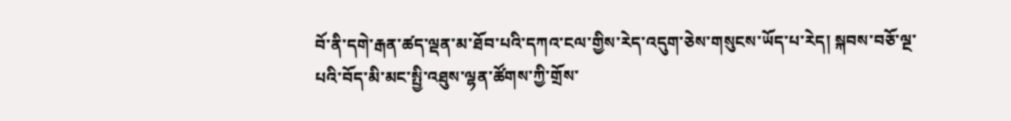བོ་ནི་དགེ་རྒན་ཚད་ལྡན་མ་ཐོབ་པའི་དཀའ་ངལ་གྱིས་རེད་འདུག་ཅེས་གསུངས་ཡོད་པ་རེད། སྐབས་བཅོ་ལྔ་པའི་བོད་མི་མང་སྤྱི་འཐུས་ལྷན་ཚོགས་ཀྱི་གྲོས་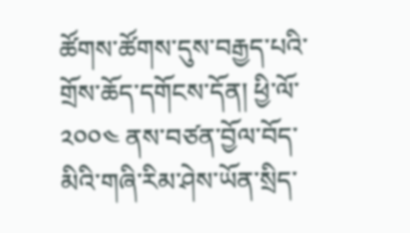ཚོགས་ཚོགས་དུས་བརྒྱད་པའི་གྲོས་ཆོད་དགོངས་དོན། ཕྱི་ལོ་ ༢༠༠༤ ནས་བཙན་བྱོལ་བོད་མིའི་གཞི་རིམ་ཤེས་ཡོན་སྲིད་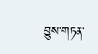བྱུས་གཏན་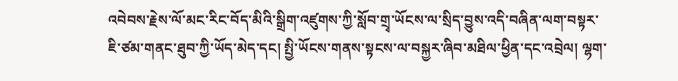འབེབས་རྗེས་ལོ་མང་རིང་བོད་མིའི་སྒྲིག་འཛུགས་ཀྱི་སློབ་གྲྭ་ཡོངས་ལ་སྲིད་བྱུས་འདི་བཞིན་ལག་བསྟར་ཇི་ཙམ་གནང་ཐུབ་ཀྱི་ཡོད་མེད་དང། སྤྱི་ཡོངས་གནས་སྟངས་ལ་བསྐྱར་ཞིབ་མཐིལ་ཕྱིན་དང་འབྲེལ། ལྷག་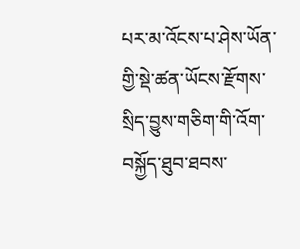པར་མ་འོངས་པ་ཤེས་ཡོན་གྱི་སྡེ་ཚན་ཡོངས་རྫོགས་སྲིད་བྱུས་གཅིག་གི་འོག་བསྐྱོད་ཐུབ་ཐབས་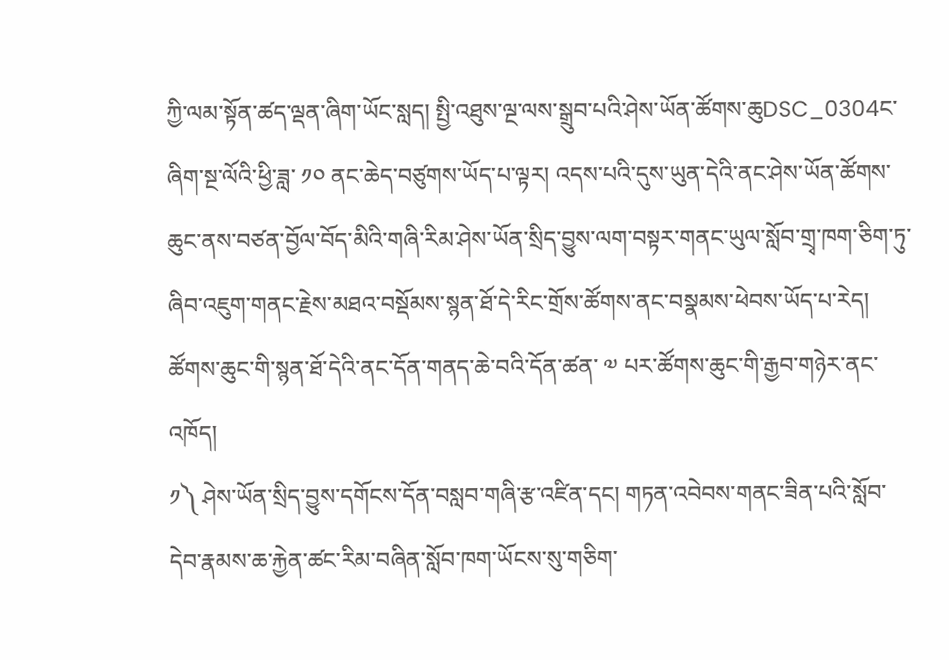ཀྱི་ལམ་སྟོན་ཚད་ལྡན་ཞིག་ཡོང་སླད། སྤྱི་འཐུས་ལྔ་ལས་སྒྲུབ་པའི་ཤེས་ཡོན་ཚོགས་ཆུDSC_0304ང་ཞིག་སྔ་ལོའི་ཕྱི་ཟླ་ ༡༠ ནང་ཆེད་བཙུགས་ཡོད་པ་ལྟར། འདས་པའི་དུས་ཡུན་དེའི་ནང་ཤེས་ཡོན་ཚོགས་ཆུང་ནས་བཙན་བྱོལ་བོད་མིའི་གཞི་རིམ་ཤེས་ཡོན་སྲིད་བྱུས་ལག་བསྟར་གནང་ཡུལ་སློབ་གྲྭ་ཁག་ཅིག་ཏུ་ཞིབ་འཇུག་གནང་རྗེས་མཐའ་བསྡོམས་སྙན་ཐོ་དེ་རིང་གྲོས་ཚོགས་ནང་བསྣམས་ཕེབས་ཡོད་པ་རེད། ཚོགས་ཆུང་གི་སྙན་ཐོ་དེའི་ནང་དོན་གནད་ཆེ་བའི་དོན་ཚན་ ༧ པར་ཚོགས་ཆུང་གི་རྒྱབ་གཉེར་ནང་འཁོད།
༡༽ ཤེས་ཡོན་སྲིད་བྱུས་དགོངས་དོན་བསླབ་གཞི་རྩ་འཛིན་དང། གཏན་འབེབས་གནང་ཟིན་པའི་སློབ་དེབ་རྣམས་ཆ་རྐྱེན་ཚང་རིམ་བཞིན་སློབ་ཁག་ཡོངས་སུ་གཅིག་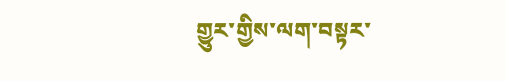གྱུར་གྱིས་ལག་བསྟར་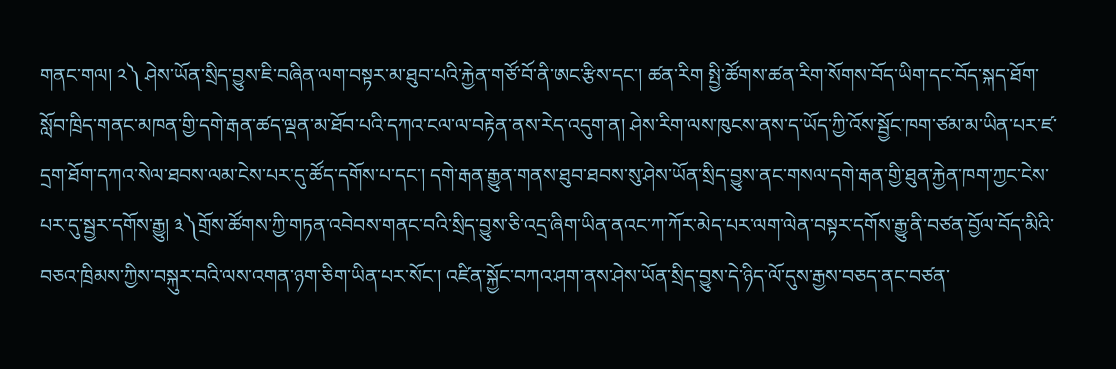གནང་གལ། ༢༽ ཤེས་ཡོན་སྲིད་བྱུས་ཇི་བཞིན་ལག་བསྟར་མ་ཐུབ་པའི་རྐྱེན་གཙོ་བོ་ནི་ཨང་རྩིས་དང་། ཚན་རིག སྤྱི་ཚོགས་ཚན་རིག་སོགས་བོད་ཡིག་དང་བོད་སྐད་ཐོག་སློབ་ཁྲིད་གནང་མཁན་གྱི་དགེ་རྒན་ཚད་ལྡན་མ་ཐོབ་པའི་དཀའ་ངལ་ལ་བརྟེན་ནས་རེད་འདུག་ན། ཤེས་རིག་ལས་ཁུངས་ནས་ད་ཡོད་ཀྱི་འོས་སྦྱོང་ཁག་ཙམ་མ་ཡིན་པར་ཛ་དྲག་ཐོག་དཀའ་སེལ་ཐབས་ལམ་ངེས་པར་དུ་ཚོད་དགོས་པ་དང་། དགེ་རྒན་རྒྱུན་གནས་ཐུབ་ཐབས་སུ་ཤེས་ཡོན་སྲིད་བྱུས་ནང་གསལ་དགེ་རྒན་གྱི་ཐུན་རྐྱེན་ཁག་ཀྱང་ངེས་པར་དུ་སྦྱར་དགོས་རྒྱུ། ༣༽གྲོས་ཚོགས་ཀྱི་གཏན་འབེབས་གནང་བའི་སྲིད་བྱུས་ཅི་འདྲ་ཞིག་ཡིན་ནའང་ཀ་ཀོར་མེད་པར་ལག་ལེན་བསྟར་དགོས་རྒྱུ་ནི་བཙན་བྱོལ་བོད་མིའི་བཅའ་ཁྲིམས་ཀྱིས་བསྐུར་བའི་ལས་འགན་ཉག་ཅིག་ཡིན་པར་སོང་། འཛིན་སྐྱོང་བཀའ་ཤག་ནས་ཤེས་ཡོན་སྲིད་བྱུས་དེ་ཉིད་ལོ་དུས་རྒྱས་བཅད་ནང་བཙན་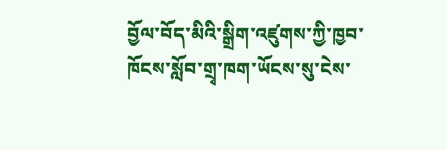བྱོལ་བོད་མིའི་སྒྲིག་འཛུགས་ཀྱི་ཁྱབ་ཁོངས་སློབ་གྲྭ་ཁག་ཡོངས་སུ་ངེས་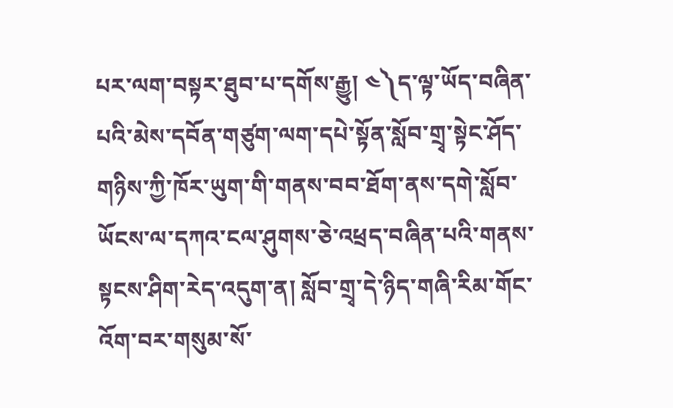པར་ལག་བསྟར་ཐུབ་པ་དགོས་རྒྱུ། ༤༽ད་ལྟ་ཡོད་བཞིན་པའི་མེས་དབོན་གཙུག་ལག་དཔེ་སྟོན་སློབ་གྲྭ་སྟེང་ཤོད་གཉིས་ཀྱི་ཁོར་ཡུག་གི་གནས་བབ་ཐོག་ནས་དགེ་སློབ་ཡོངས་ལ་དཀའ་ངལ་ཤུགས་ཅེ་འཕྲད་བཞིན་པའི་གནས་སྟངས་ཤིག་རེད་འདུག་ན། སློབ་གྲྭ་དེ་ཉིད་གཞི་རིམ་གོང་འོག་བར་གསུམ་སོ་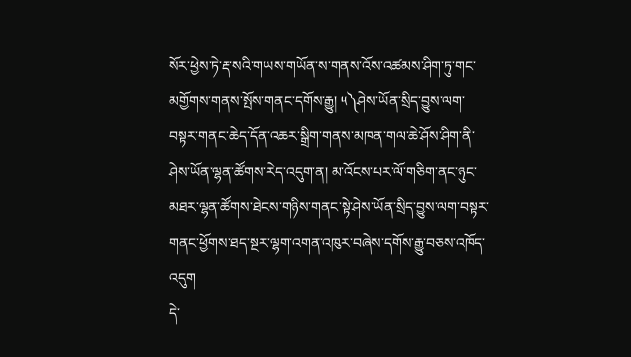སོར་ཕྱེས་ཏེ་རྡ་སའི་གཡས་གཡོན་ས་གནས་འོས་འཚམས་ཤིག་ཏུ་གང་མགྱོགས་གནས་སྤོས་གནང་དགོས་རྒྱུ། ༥༽ཤེས་ཡོན་སྲིད་བྱུས་ལག་བསྟར་གནང་ཆེད་དོན་འཆར་སྒྲིག་གནས་མཁན་གལ་ཆེ་ཤོས་ཤིག་ནི་ཤེས་ཡོན་ལྷན་ཚོགས་རེད་འདུག་ན། མ་འོངས་པར་ལོ་གཅིག་ནང་ཉུང་མཐར་ལྷན་ཚོགས་ཐེངས་གཉིས་གནང་སྟེ་ཤེས་ཡོན་སྲིད་བྱུས་ལག་བསྟར་གནང་ཕྱོགས་ཐད་སྔར་ལྷག་འགན་འཁུར་བཞེས་དགོས་རྒྱུ་བཅས་འཁོད་འདུག
དེ་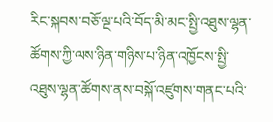རིང་སྐབས་བཅོ་ལྔ་པའི་བོད་མི་མང་སྤྱི་འཐུས་ལྷན་ཚོགས་ཀྱི་ལས་ཉིན་གཉིས་པ་ཉིན་འཁྱོངས་སྤྱི་འཐུས་ལྷན་ཚོགས་ནས་བསྐོ་འཛུགས་གནང་པའི་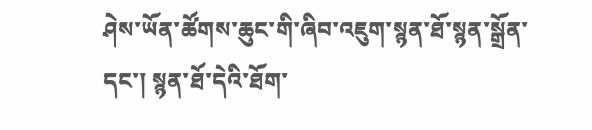ཤེས་ཡོན་ཚོགས་ཆུང་གི་ཞིབ་འཇུག་སྙན་ཐོ་སྙན་སྒྲོན་དང་། སྙན་ཐོ་དེའི་ཐོག་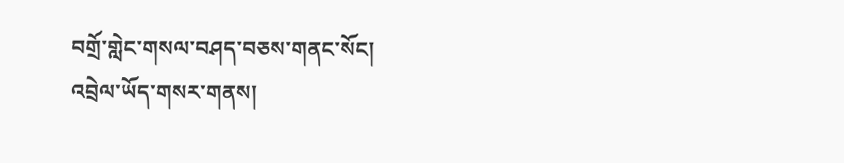བགྲོ་གླེང་གསལ་བཤད་བཅས་གནང་སོང།
འབྲེལ་ཡོད་གསར་གནས།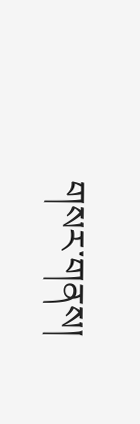གསར་གནས།